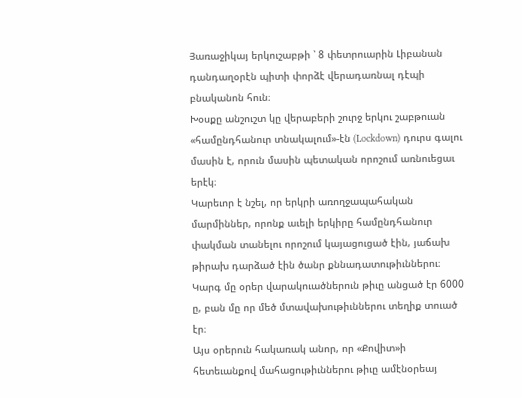Յառաջիկայ երկուշաբթի ՝ 8 փետրուարին Լիբանան դանդաղօրէն պիտի փորձէ վերադառնալ դէպի բնականոն հուն։
Խօսքը անշուշտ կը վերաբերի շուրջ երկու շաբթուան «համընդհանուր տնակալում»-էն (Lockdown) դուրս գալու մասին է, որուն մասին պետական որոշում առնուեցաւ երէկ։
Կարեւոր է նշել, որ երկրի առողջապահական մարմիններ, որոնք աւելի երկիրը համընդհանուր փակման տանելու որոշում կայացուցած էին, յաճախ թիրախ դարձած էին ծանր քննադատութիւններու։
Կարգ մը օրեր վարակուածներուն թիւը անցած էր 6000 ը, բան մը որ մեծ մտավախութիւններու տեղիք տուած էր։
Այս օրերուն հակառակ անոր, որ «Քովիտ»ի հետեւանքով մահացութիւններու թիւը ամէնօրեայ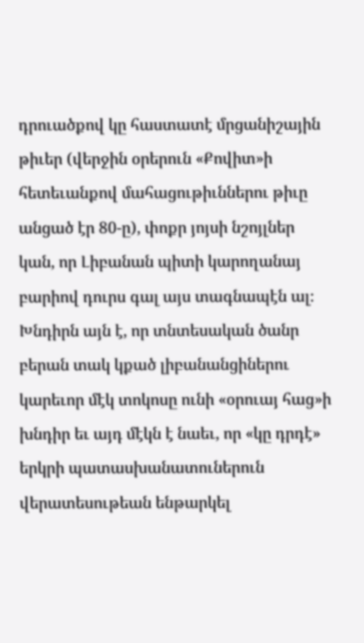դրուածքով կը հաստատէ մրցանիշային թիւեր (վերջին օրերուն «Քովիտ»ի հետեւանքով մահացութիւններու թիւը անցած էր 80-ը), փոքր յոյսի նշոյլներ կան, որ Լիբանան պիտի կարողանայ բարիով դուրս գալ այս տագնապէն ալ։
Խնդիրն այն է, որ տնտեսական ծանր բերան տակ կքած լիբանանցիներու կարեւոր մէկ տոկոսը ունի «օրուայ հաց»ի խնդիր եւ այդ մէկն է նաեւ, որ «կը դրդէ» երկրի պատասխանատուներուն վերատեսութեան ենթարկել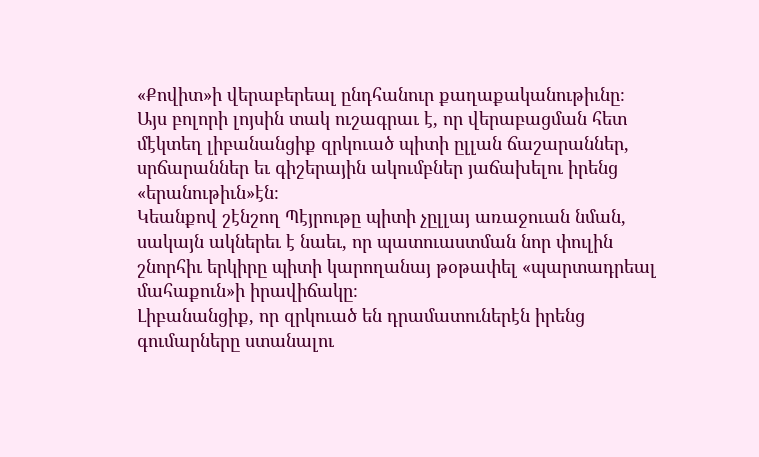«Քովիտ»ի վերաբերեալ ընդհանուր քաղաքականութիւնը։
Այս բոլորի լոյսին տակ ուշագրաւ է, որ վերաբացման հետ մէկտեղ լիբանանցիք զրկուած պիտի ըլլան ճաշարաններ, սրճարաններ եւ գիշերային ակումբներ յաճախելու իրենց «երանութիւն»էն։
Կեանքով շէնշող Պէյրութը պիտի չըլլայ առաջուան նման, սակայն ակներեւ է նաեւ, որ պատուաստման նոր փուլին շնորհիւ երկիրը պիտի կարողանայ թօթափել «պարտադրեալ մահաքուն»ի իրավիճակը։
Լիբանանցիք, որ զրկուած են դրամատուներէն իրենց գումարները ստանալու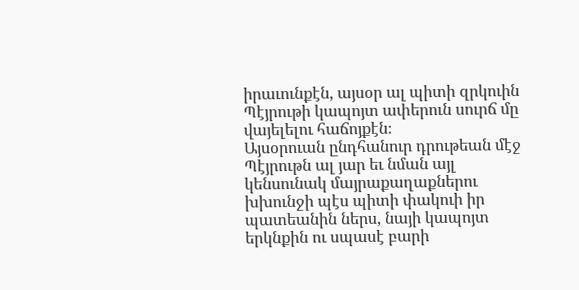իրաւունքէն, այսօր ալ պիտի զրկուին Պէյրութի կապոյտ ափերուն սուրճ մը վայելելու հաճոյքէն։
Այսօրուան ընդհանուր դրութեան մէջ Պէյրութն ալ յար եւ նման այլ կենսունակ մայրաքաղաքներու խխունջի պէս պիտի փակուի իր պատեանին ներս, նայի կապոյտ երկնքին ու սպասէ բարի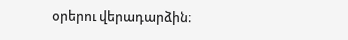օրերու վերադարձին։